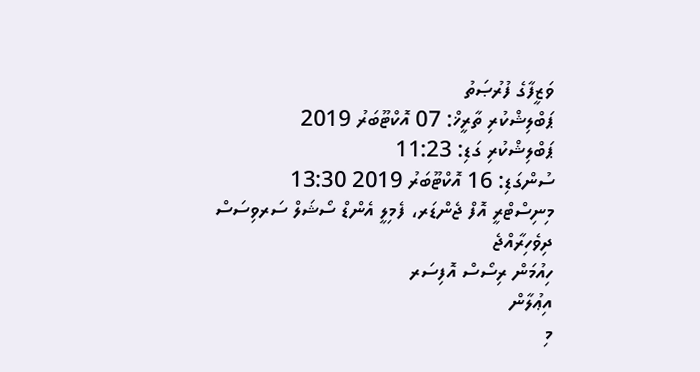ވަޒީފާގެ ފުރުޞަތު
ޕަބްލިޝްކުރި ތާރީޚް: 07 އޮކްޓޫބަރު 2019
ޕަބްލިޝްކުރި ގަޑި: 11:23
ސުންގަޑި: 16 އޮކްޓޫބަރު 2019 13:30
މިނިސްޓްރީ އޮފް ޖެންޑަރ، ފެމިލީ އެންޑް ސޯޝަލް ސަރވިސަސް
ދިވެހިރާއްޖެ
ހިއުމަން ރިސޯސް އޮފިސަރ
އިޢުލާން
މި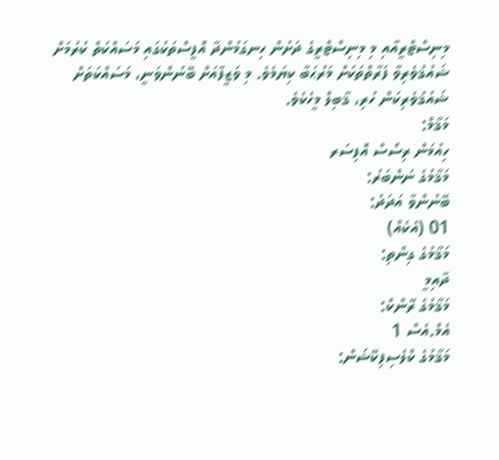މިނިސްޓްރީއާއި މި މިނިސްޓްރީގެ ދަށުން ހިނގަމުންދާ އޮފީސްތަކުގައި މަސައްކަތް ކުރުމަށް ޝައުޤުވެރިވާ ފަރާތްތަކަށް މަރުޙަބާ ކިޔަމެވެ. މި ވަޒީފާއަށް ބޭނުންވަނީ، މަސައްކަތަށް ޝައުޤުވެރިކަން ހުރި، ޤާބިލް މީހެކެވެ.
މަޤާމް:
ހިއުމަން ރިސޯސް އޮފިސަރ
މަޤާމުގެ ނަންބަރު:
ބޭނުންވާ އަދަދު:
01 (އެކެއް)
މަޤާމުގެ ގިންތި:
ދާއިމީ
މަޤާމުގެ ރޭންކް:
އެމް.އެސް 1
މަޤާމުގެ ކްލެސިފިކޭޝަން: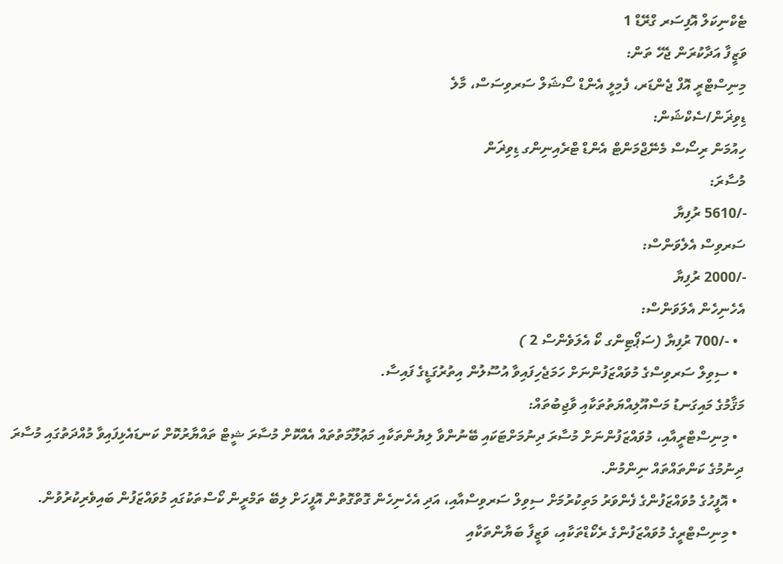ޓެކްނިކަލް އޮފިސަރ ގްރޭޑް 1
ވަޒީފާ އަދާކުރަން ޖެހޭ ތަން:
މިނިސްޓްރީ އޮފް ޖެންޑަރ، ފެމިލީ އެންޑް ސޯޝަލް ސަރވިސަސް، މާލެ
ޑިވިޜަން/ސެކްޝަން:
ހިއުމަން ރިސޯސް މެނޭޖްމަންޓް އެންޑް ޓްރެއިނިންގ ޑިވިޜަން
މުސާރަ:
-/5610 ރުފިޔާ
ސަރވިސް އެލެވަންސް:
-/2000 ރުފިޔާ
އެހެނިހެން އެލަވަންސް:
  • -/700 ރުފިޔާ (ސަޕޯޓިންގ ކޯ އެލަވެންސް 2 )
  • ސިވިލް ސަރވިސްގެ މުވައްޒަފުންނަށް ހަމަޖެހިފައިވާ އުސޫލުން އިތުރުގަޑީގެ ފައިސާ.
މަޤާމުގެ މައިގަނޑު މަސްއޫލިއްޔަތުތަކާއި ވާޖިބުތައް:
  • މިނިސްޓްރީއާއި، މުވައްޒަފުންނަށް މުސާރަ ދިނުމަށްޓަކައި ބޭނުންވާ ލިޔުންތަކާއި މަޢުލޫމަތުތައް އެއްކޮށް މުސާރަ ޝީޓް ތައްޔާރުކޮށް ކަނޑައެޅިފައިވާ މުއްދަތުގައި މުސާރަ ދިނުމުގެ ކަންތައްތައް ނިންމުން.
  • އޮފީހުގެ މުވައްޒަފުންގެ ފެންވަރު މަތިކުރުމަށް ސިވިލް ސަރވިސްއާއި، އަދި އެހެނިހެން ގޮތްގޮތުން އޮފީހަށް ލިބޭ ތަމްރީން ކޯސްތަކުގައި މުވައްޒަފުން ބައިވެރިކުރުވުން.
  • މިނިސްޓްރީގެ މުވައްޒަފުންގެ ރެކޯޑްތަކާއި، ވަޒީފާ ބަޔާންތަކާއި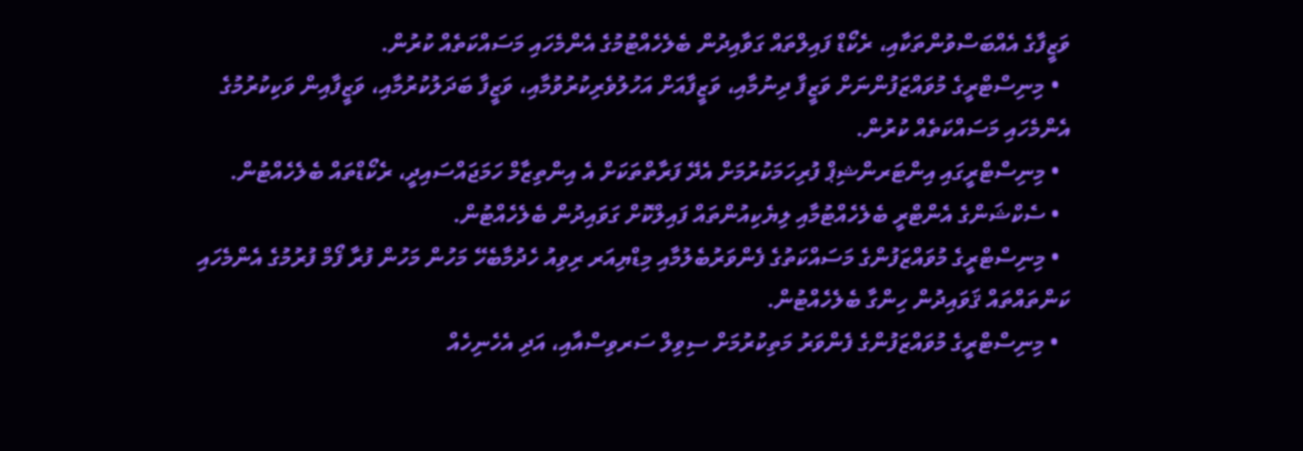ވަޒީފާގެ އެއްބަސްވުންތަކާއި، ރެކޯޑް ފައިލްތައް ގަވާއިދުން ބެލެހެއްޓުމުގެ އެންމެހައި މަސައްކަތެއް ކުރުން.
  • މިނިސްޓްރީގެ މުވައްޒަފުންނަށް ވަޒީފާ ދިނުމާއި، ވަޒީފާއަށް އަހުލުވެރިކުރުވުމާއި، ވަޒީފާ ބަދަލުކުރުމާއި، ވަޒީފާއިން ވަކިކުރުމުގެ އެންމެހައި މަސައްކަތެއް ކުރުން.
  • މިނިސްޓްރީގައި އިންޓަރންޝިޕް ފުރިހަމަކުރުމަށް އެދޭ ފަރާތްތަކަށް އެ އިންތިޒާމް ހަމަޖައްސައިދީ، ރެކޯޑްތައް ބެލެހެއްޓުން.
  • ސެކްޝަންގެ އެންޓްރީ ބެލެހެއްޓުމާއި ލިޔެކިއުންތައް ފައިލްކޮށް ގަވައިދުން ބެލެހެއްޓުން.
  • މިނިސްޓްރީގެ މުވައްޒަފުންގެ މަސައްކަތުގެ ފެންވަރުބެލުމާއި މިޑްޔިއަރ ރިވިއު ހެދުމާބެހޭ މަހުން މަހުން ފުރާ ފޯމް ފުރުމުގެ އެންމެހައި ކަންތައްތައް ޤަވައިދުން ހިންގާ ބެލެހެއްޓުން.
  • މިނިސްޓްރީގެ މުވައްޒަފުންގެ ފެންވަރު މަތިކުރުމަށް ސިވިލް ސަރވިސްއާއި، އަދި އެހެނިހެއް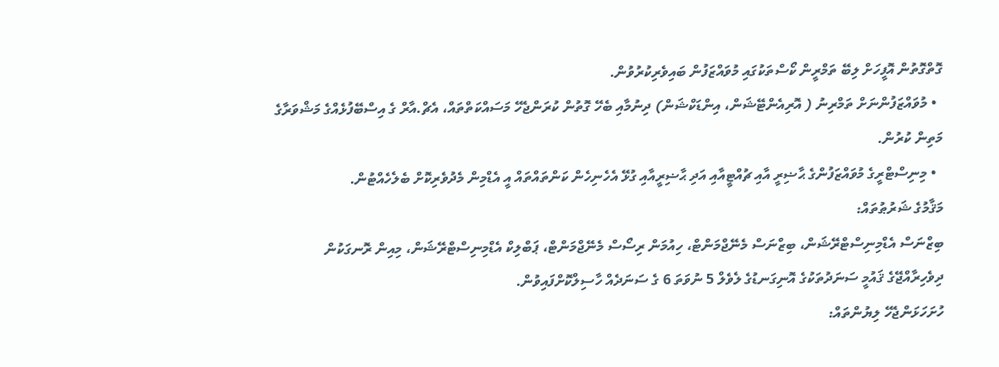ގޮތްގޮތުން އޮފީހަށް ލިބޭ ތަމްރީން ކޯސްތަކުގައި މުވައްޒަފުން ބައިވެރިކުރުވުން.
  • މުވައްޒަފުންނަށް ތަމްރިނު ( އޮރިއެންޓޭޝަން، އިންޑަކްޝަން) ދިނުމާއި ބެހޭ ގޮތުން ކުރަންޖެހޭ މަސައްކަތްތައް، އެޗް.އާރް ގެ އިސްބޭފުޅެއްގެ މަޝްވަރާގެ މަތިން ކުރުން.
  • މިނިސްޓްރީގެ މުވައްޒަފުންގެ ޙާޟިރީ އާއި ޗުއްޓީއާއި އަދި ޙާޟިރީއާއި ގުޅޭ އެހެނިހެން ކަންތައްތައް އީ އެޑްމިން މެދުވެރިކޮށް ބެލެހެއްޓުން.
މަޤާމުގެ ޝަރުޠުތައް:
ބިޒްނަސް އެޑްމިނިސްޓްރޭޝަން، ބިޒްނަސް މެނޭޖްމަންޓް، ހިއުމަން ރިސޯސް މެނޭޖްމަންޓް، ޕަބްލިކް އެޑްމިނިސްޓްރޭޝަން، މިއިން ރޮނގަކުން ދިވެހިރާއްޖޭގެ ޤައުމީ ސަނަދުތަކުގެ އޮނިގަނޑުގެ ލެވެލް 5 ނުވަތަ 6 ގެ ސަނަދެއް ހާސިލްކޮށްފައިވުން.
ހުށަހަޅަންޖެހޭ ލިޔުންތައް: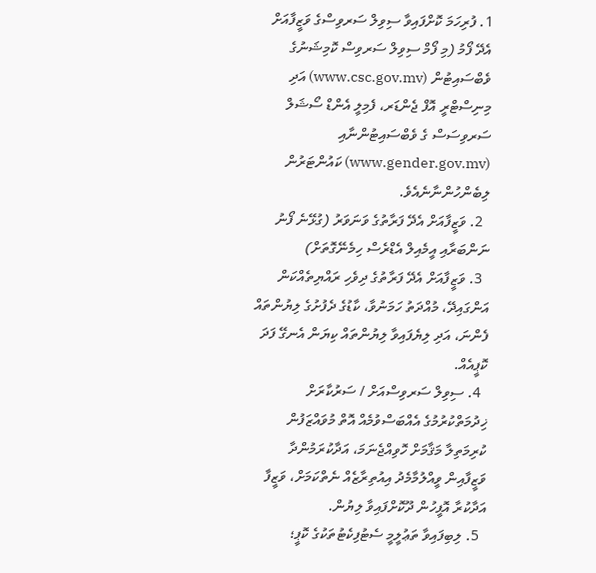1. ފުރިހަމަ ކޮށްފައިވާ ސިވިލް ސަރވިސްގެ ވަޒީފާއަށް އެދޭ ފޯމު (މި ފޯމް ސިވިލް ސަރވިސް ކޮމިޝަނުގެ ވެބްސައިޓުން (www.csc.gov.mv) އަދި މިނިސްޓްރީ އޮފް ޖެންޑަރ، ފެމިލީ އެންޑް ސޯޝަލް ސަރވިސަސް ގެ ވެބްސައިޓުންނާއި (www.gender.gov.mv) ކައުންޓަރުން ލިބެންހުންނާނެއެވެ.
  2. ވަޒީފާއަށް އެދޭ ފަރާތުގެ ވަނަވަރު (ގުޅޭނެ ފޯނު ނަންބަރާއި އީމެއިލް އެޑްރެސް ހިމެނޭގޮތަށް)
  3. ވަޒީފާއަށް އެދޭ ފަރާތުގެ ދިވެހި ރައްޔިތެއްކަން އަންގައިދޭ، މުއްދަތު ހަމަނުވާ، ކާޑުގެ ދެފުށުގެ ލިޔުންތައް ފެންނަ، އަދި ލިޔެފައިވާ ލިޔުންތައް ކިޔަން އެނގޭ ފަދަ ކޮޕީއެއް.
  4. ސިވިލް ސަރވިސްއަށް / ސަރުކާރަށް ޚިދުމަތްކުރުމުގެ އެއްބަސްވުމެއް އޮތް މުވައްޒަފުން ކުރިމަތިލާ މަޤާމަށް ހޮވިއްޖެނަމަ، އަދާކުރަމުންދާ ވަޒީފާއިން ވީއްލުމާމެދު އިއުތިރާޒެއް ނެތްކަމަށް، ވަޒީފާ އަދާކުރާ އޮފީހުން ދޫކޮށްފައިވާ ލިޔުން.
  5. ލިބިފައިވާ ތަޢުލީމީ ސެޓުފިކެޓުތަކުގެ ކޮޕީ؛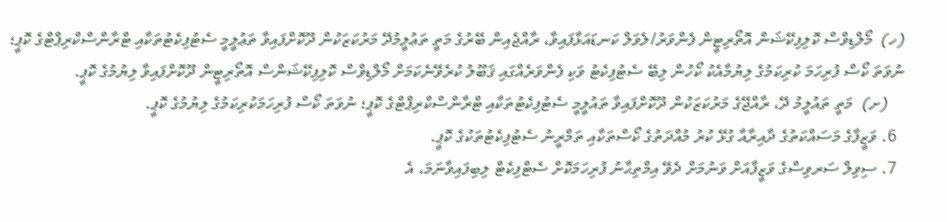(ހ)  މޯލްޑިވްސް ކޮލިފިކޭޝަން އޮތޯރިޓީން ފެންވަރު/ލެވަލް ކަނޑައަޅާފައިވާ، ރާއްޖެއިން ބޭރުގެ މަތީ ތަޢުލީމުދޭ މަރުކަޒަކުން ދޫކޮށްފައިވާ ތަޢުލީމީ ސެޓުފިކެޓުތަކާއި ޓްރާންސްކްރިޕްޓްގެ ކޮޕީ؛  ނުވަތަ ކޯސް ފުރިހަމަ ކުރިކަމުގެ ލިޔުމާއެކު ކޯހުން ލިބޭ ސެޓުފިކެޓު ވަކި ފެންވަރެއްގައި ޤަބޫލު ކުރެވޭނެކަމަށް މޯލްޑިވްސް ކޮލިފިކޭޝަންސް އޮތޯރިޓީން ދޫކޮށްފައިވާ ލިޔުމުގެ ކޮޕީ.
    (ށ)  މަތީ ތައުލީމު ދޭ، ރާއްޖޭގެ މަރުކަޒަކުން ދޫކޮށްފައިވާ ތައުލީމީ ސެޓުފިކެޓުތަކާއި ޓްރާންސްކްރިޕްޓްގެ ކޮޕީ؛ ނުވަތަ ކޯސް ފުރިހަމަކުރިކަމުގެ ލިޔުމުގެ ކޮޕީ.
  6. ވަޒީފާގެ މަސައްކަތުގެ ދާއިރާއާ ގުޅޭ ކުރު މުއްދަތުގެ ކޯސްތަކާއި ތަމްރީނު ސެޓުފިކެޓުތަކުގެ ކޮޕީ.
  7. ސިވިލް ސަރވިސްގެ ވަޒީފާއަށް ވަނުމަށް ދެވޭ އިމްތިޙާނު ފުރިހަމަކޮށް ސެޓްފިކެޓް ލިބިފައިވާނަމަ، އެ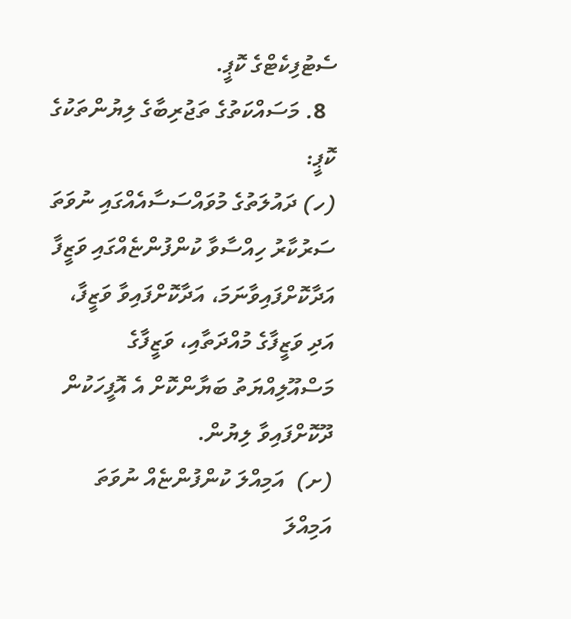ސެޓުފިކެޓްގެ ކޮޕީ.
  8. މަސައްކަތުގެ ތަޖުރިބާގެ ލިޔުންތަކުގެ ކޮޕީ:
(ހ) ދައުލަތުގެ މުވައްސަސާއެއްގައި ނުވަތަ ސަރުކާރު ހިއްސާވާ ކުންފުންޏެއްގައި ވަޒީފާ އަދާކޮށްފައިވާނަމަ، އަދާކޮށްފައިވާ ވަޒީފާ، އަދި ވަޒީފާގެ މުއްދަތާއި، ވަޒީފާގެ މަސްއޫލިއްޔަތު ބަޔާންކޮށް އެ އޮފީހަކުން ދޫކޮށްފައިވާ ލިޔުން.
(ށ)  އަމިއްލަ ކުންފުންޏެއް ނުވަތަ އަމިއްލަ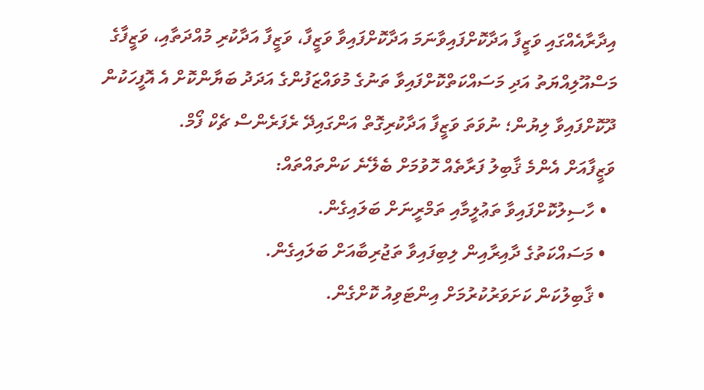އިދާރާއެއްގައި ވަޒީފާ އަދާކޮށްފައިވާނަމަ އަދާކޮށްފައިވާ ވަޒީފާ، ވަޒީފާ އަދާކުރި މުއްދަތާއި، ވަޒީފާގެ މަސްއޫލިއްޔަތު އަދި މަސައްކަތްކޮށްފައިވާ ތަނުގެ މުވައްޒަފުންގެ އަދަދު ބަޔާންކޮށް އެ އޮފީހަކުން ދޫކޮށްފައިވާ ލިޔުން؛ ނުވަތަ ވަޒީފާ އަދާކުރިގޮތް އަންގައިދޭ ރެފަރެންސް ޗެކް ފޯމް.
ވަޒީފާއަށް އެންމެ ޤާބިލު ފަރާތެއް ހޮވުމަށް ބެލޭނެ ކަންތައްތައް:
  • ހާސިލުކޮށްފައިވާ ތަޢުލީމާއި ތަމްރީނަށް ބަލައިގެން.
  • މަސައްކަތުގެ ދާއިރާއިން ލިބިފައިވާ ތަޖުރިބާއަށް ބަލައިގެން.
  • ޤާބިލުކަން ކަށަވަރުކުރުމަށް އިންޓަވިއު ކޮށްގެން.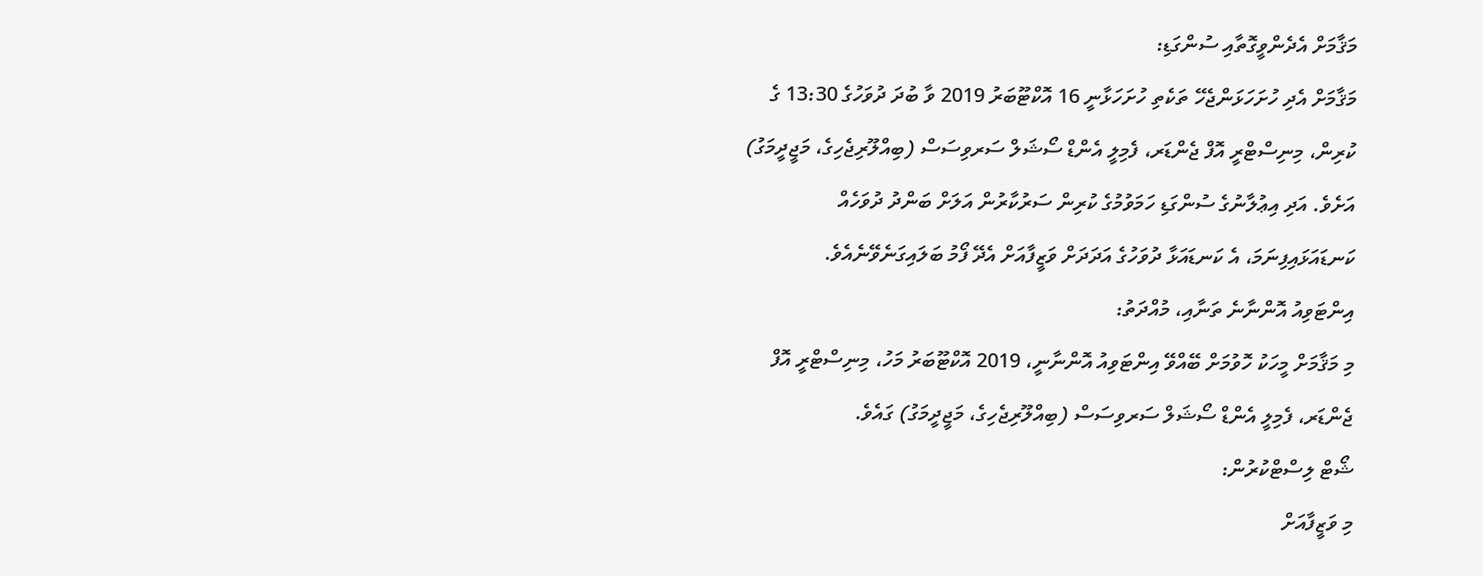މަޤާމަށް އެދެންވީގޮތާއި ސުންގަޑި:
މަޤާމަށް އެދި ހުށަހަޅަންޖެހޭ ތަކެތި ހުށަހަޅާނީ 16 އޮކްޓޫބަރު 2019 ވާ ބުދަ ދުވަހުގެ 13:30 ގެ ކުރިން، މިނިސްޓްރީ އޮފް ޖެންޑަރ، ފެމިލީ އެންޑް ސޯޝަލް ސަރވިސަސް (ބިއްލޫރިޖެހިގެ، މަޖީދީމަގު) އަށެވެ. އަދި އިޢުލާނުގެ ސުންގަޑި ހަމަވުމުގެ ކުރިން ސަރުކާރުން އަލަށް ބަންދު ދުވަހެއް ކަނޑައަޅައިފިނަމަ، އެ ކަނޑައަޅާ ދުވަހުގެ އަދަދަށް ވަޒީފާއަށް އެދޭ ފޯމު ބަލައިގަނެވޭނެއެވެ.
އިންޓަވިއު އޮންނާނެ ތަނާއި، މުއްދަތު:
މި މަޤާމަށް މީހަކު ހޮވުމަށް ބޭއްވޭ އިންޓަވިއު އޮންނާނީ، 2019 އޮކްޓޫބަރު މަހު، މިނިސްޓްރީ އޮފް ޖެންޑަރ، ފެމިލީ އެންޑް ސޯޝަލް ސަރވިސަސް (ބިއްލޫރިޖެހިގެ، މަޖީދީމަގު) ގައެވެ.
ޝޯޓް ލިސްޓްކުރުން:
މި ވަޒީފާއަށް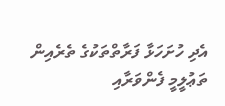އެދި ހުށަހަޅާ ފަރާތްތަކުގެ ތެރެއިން ތަޢުލީމީ ފެންވަރާއި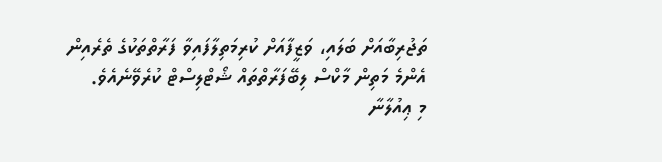ތަޖުރިބާއަށް ބަލައި، ވަޒީފާއަށް ކުރިމަތިލާފައިވާ ފަރާތްތަކުގެ ތެރެއިން އެންމެ މަތިން މާކްސް ލިބޭފަރާތްތައް ޝޯޓްލިސްޓް ކުރެވޭނެއެވެ.
މި ޢިއުލާނާ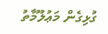ގުޅިގެން މަޢުލޫމާތު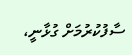ސާފުކުރުމަށް ގުޅާނީ،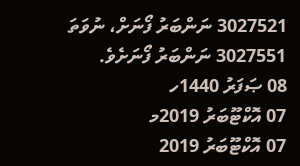3027521 ނަންބަރު ފޯނަށް، ނުވަތަ 3027551 ނަންބަރު ފޯނަށެވެ.
08 ޞަފަރު 1440ހ
07 އޮކްޓޫބަރު 2019މ
07 އޮކްޓޫބަރު 2019